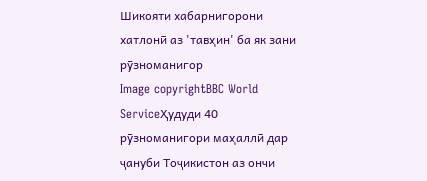Шикояти хабарнигорони хатлонӣ аз 'тавҳин' ба як зани рӯзноманигор
Image copyrightBBC World ServiceҲудуди 40 рӯзноманигори маҳаллӣ дар ҷануби Тоҷикистон аз ончи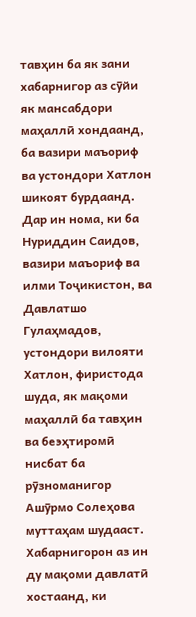тавҳин ба як зани хабарнигор аз сӯйи як мансабдори маҳаллӣ хондаанд, ба вазири маъориф ва устондори Хатлон шикоят бурдаанд.
Дар ин нома, ки ба Нуриддин Саидов, вазири маъориф ва илми Тоҷикистон, ва Давлатшо Гулаҳмадов, устондори вилояти Хатлон, фиристода шуда, як мақоми маҳаллӣ ба тавҳин ва беэҳтиромӣ нисбат ба рӯзноманигор Ашӯрмо Солеҳова муттаҳам шудааст.
Хабарнигорон аз ин ду мақоми давлатӣ хостаанд, ки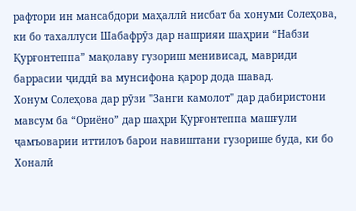рафтори ин мансабдори маҳаллӣ нисбат ба хонуми Солеҳова, ки бо тахаллуси Шабафрӯз дар нашрияи шаҳрии “Набзи Қурғонтеппа” мақолаву гузориш менивисад, мавриди баррасии ҷиддӣ ва мунсифона қарор дода шавад.
Хонум Солеҳова дар рӯзи "Занги камолот" дар дабиристони мавсум ба “Ориёно” дар шаҳри Қурғонтеппа машғули ҷамъоварии иттилоъ барои навиштани гузорише буда, ки бо Хоналӣ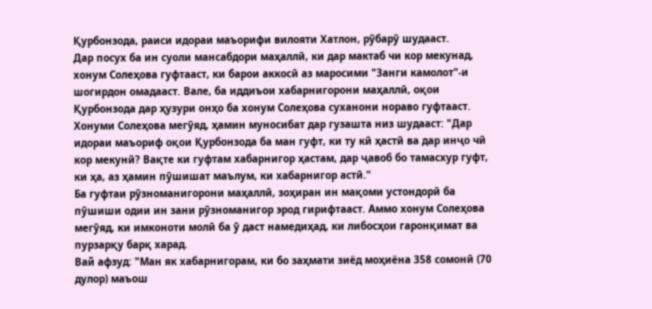Қурбонзода, раиси идораи маъорифи вилояти Хатлон, рӯбарӯ шудааст.
Дар посух ба ин суоли мансабдори маҳаллӣ, ки дар мактаб чи кор мекунад, хонум Солеҳова гуфтааст, ки барои аккосӣ аз маросими "Занги камолот"-и шогирдон омадааст. Вале, ба иддиъои хабарнигорони маҳаллӣ, оқои Қурбонзода дар ҳузури онҳо ба хонум Солеҳова суханони нораво гуфтааст.
Хонуми Солеҳова мегӯяд, ҳамин муносибат дар гузашта низ шудааст: "Дар идораи маъориф оқои Қурбонзода ба ман гуфт, ки ту кӣ ҳастӣ ва дар инҷо чӣ кор мекунӣ? Вақте ки гуфтам хабарнигор ҳастам, дар ҷавоб бо тамасхур гуфт, ки ҳа, аз ҳамин пӯшишат маълум, ки хабарнигор астӣ."
Ба гуфтаи рӯзноманигорони маҳаллӣ, зоҳиран ин мақоми устондорӣ ба пӯшиши одии ин зани рӯзноманигор эрод гирифтааст. Аммо хонум Солеҳова мегӯяд, ки имконоти молӣ ба ӯ даст намедиҳад, ки либосҳои гаронқимат ва пурзарқу барқ харад.
Вай афзуд: "Ман як хабарнигорам, ки бо заҳмати зиёд моҳиёна 358 сомонӣ (70 дулор) маъош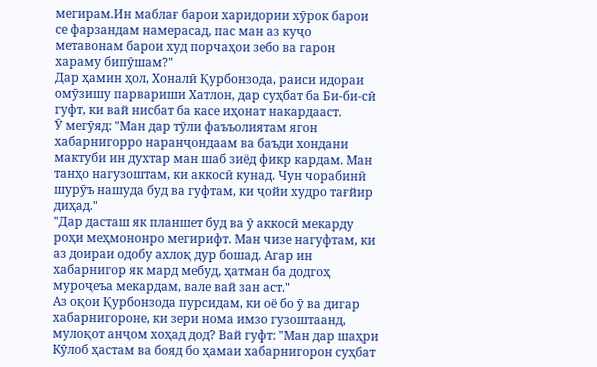мегирам.Ин маблағ барои харидории хӯрок барои се фарзандам намерасад, пас ман аз куҷо метавонам барои худ порчаҳои зебо ва гарон хараму бипӯшам?"
Дар ҳамин ҳол, Хоналӣ Қурбонзода, раиси идораи омӯзишу парвариши Хатлон, дар суҳбат ба Би-би-сӣ гуфт, ки вай нисбат ба касе иҳонат накардааст.
Ӯ мегӯяд: "Ман дар тӯли фаъъолиятам ягон хабарнигорро наранҷондаам ва баъди хондани мактуби ин духтар ман шаб зиёд фикр кардам. Ман танҳо нагузоштам, ки аккосӣ кунад. Чун чорабинӣ шурӯъ нашуда буд ва гуфтам, ки ҷойи худро тағйир диҳад."
"Дар дасташ як планшет буд ва ӯ аккосӣ мекарду роҳи меҳмононро мегирифт. Ман чизе нагуфтам, ки аз доираи одобу ахлоқ дур бошад. Агар ин хабарнигор як мард мебуд, ҳатман ба додгоҳ муроҷеъа мекардам, вале вай зан аст."
Аз оқои Қурбонзода пурсидам, ки оё бо ӯ ва дигар хабарнигороне, ки зери нома имзо гузоштаанд, мулоқот анҷом хоҳад дод? Вай гуфт: "Ман дар шаҳри Кӯлоб ҳастам ва бояд бо ҳамаи хабарнигорон суҳбат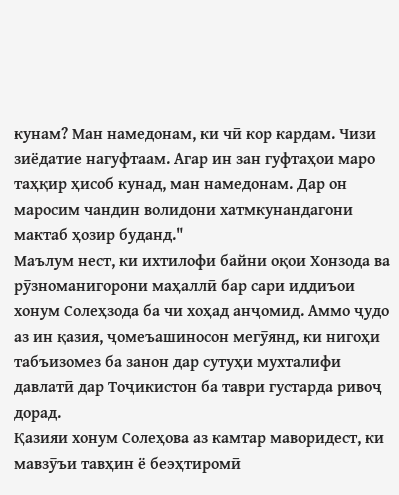кунам? Ман намедонам, ки чӣ кор кардам. Чизи зиёдатие нагуфтаам. Агар ин зан гуфтаҳои маро таҳқир ҳисоб кунад, ман намедонам. Дар он маросим чандин волидони хатмкунандагони мактаб ҳозир буданд."
Маълум нест, ки ихтилофи байни оқои Хонзода ва рӯзноманигорони маҳаллӣ бар сари иддиъои хонум Солеҳзода ба чи хоҳад анҷомид. Аммо ҷудо аз ин қазия, ҷомеъашиносон мегӯянд, ки нигоҳи табъизомез ба занон дар сутуҳи мухталифи давлатӣ дар Тоҷикистон ба таври густарда ривоҷ дорад.
Қазияи хонум Солеҳова аз камтар маворидест, ки мавзӯъи тавҳин ё беэҳтиромӣ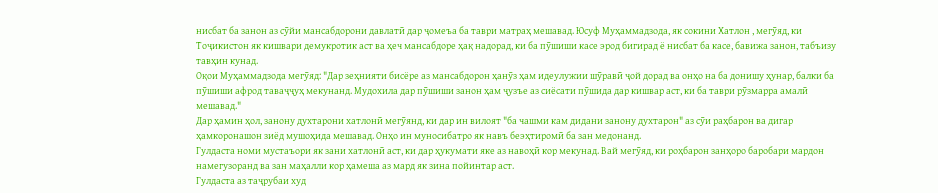нисбат ба занон аз сӯйи мансабдорони давлатӣ дар ҷомеъа ба таври матраҳ мешавад. Юсуф Муҳаммадзода, як сокини Хатлон , мегӯяд, ки Тоҷикистон як кишвари демукротик аст ва ҳеч мансабдоре ҳақ надорад, ки ба пӯшиши касе эрод бигирад ё нисбат ба касе, бавижа занон, табъизу тавҳин кунад.
Оқои Муҳаммадзода мегӯяд: "Дар зеҳнияти бисёре аз мансабдорон ҳанӯз ҳам идеулужии шӯравӣ ҷой дорад ва онҳо на ба донишу ҳунар, балки ба пӯшиши афрод таваҷҷуҳ мекунанд. Мудохила дар пӯшиши занон ҳам ҷузъе аз сиёсати пӯшида дар кишвар аст, ки ба таври рӯзмарра амалӣ мешавад."
Дар ҳамин ҳол, занону духтарони хатлонӣ мегӯянд, ки дар ин вилоят "ба чашми кам дидани занону духтарон" аз сӯи раҳбарон ва дигар ҳамкоронашон зиёд мушоҳида мешавад. Онҳо ин муносибатро як навъ беэҳтиромӣ ба зан медонанд.
Гулдаста номи мустаъори як зани хатлонӣ аст, ки дар ҳукумати яке аз навоҳӣ кор мекунад. Вай мегӯяд, ки роҳбарон занҳоро баробари мардон намегузоранд ва зан маҳалли кор ҳамеша аз мард як зина пойинтар аст.
Гулдаста аз таҷрубаи худ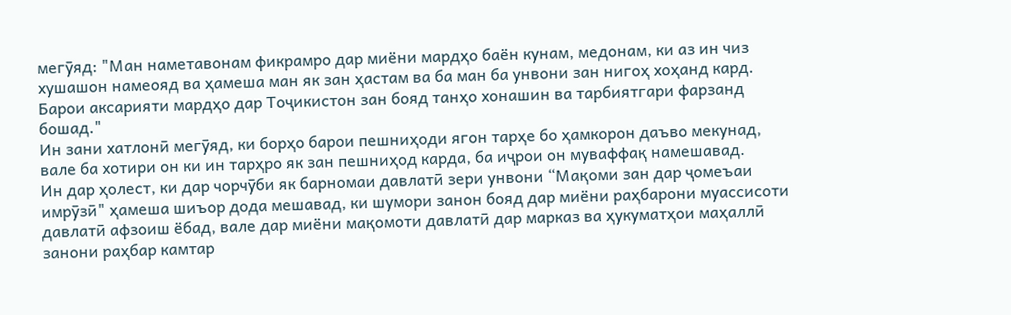мегӯяд: "Ман наметавонам фикрамро дар миёни мардҳо баён кунам, медонам, ки аз ин чиз хушашон намеояд ва ҳамеша ман як зан ҳастам ва ба ман ба унвони зан нигоҳ хоҳанд кард. Барои аксарияти мардҳо дар Тоҷикистон зан бояд танҳо хонашин ва тарбиятгари фарзанд бошад."
Ин зани хатлонӣ мегӯяд, ки борҳо барои пешниҳоди ягон тарҳе бо ҳамкорон даъво мекунад, вале ба хотири он ки ин тарҳро як зан пешниҳод карда, ба иҷрои он муваффақ намешавад.
Ин дар ҳолест, ки дар чорчӯби як барномаи давлатӣ зери унвони “Мақоми зан дар ҷомеъаи имрӯзӣ" ҳамеша шиъор дода мешавад, ки шумори занон бояд дар миёни раҳбарони муассисоти давлатӣ афзоиш ёбад, вале дар миёни мақомоти давлатӣ дар марказ ва ҳукуматҳои маҳаллӣ занони раҳбар камтар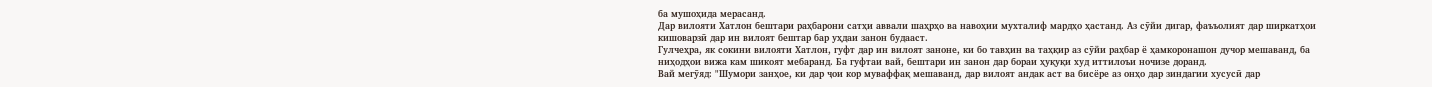ба мушоҳида мерасанд.
Дар вилояти Хатлон бештари раҳбарони сатҳи аввали шаҳрҳо ва навоҳии мухталиф мардҳо ҳастанд. Аз сӯйи дигар, фаъъолият дар ширкатҳои кишоварзӣ дар ин вилоят бештар бар уҳдаи занон будааст.
Гулчеҳра, як сокини вилояти Хатлон, гуфт дар ин вилоят заноне, ки бо тавҳин ва таҳқир аз сӯйи раҳбар ё ҳамкоронашон дучор мешаванд, ба ниҳодҳои вижа кам шикоят мебаранд. Ба гуфтаи вай, бештари ин занон дар бораи ҳуқуқи худ иттилоъи ночизе доранд.
Вай мегӯяд: "Шумори занҳое, ки дар ҷои кор муваффақ мешаванд, дар вилоят андак аст ва бисёре аз онҳо дар зиндагии хусусӣ дар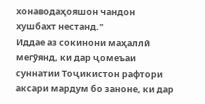хонаводаҳояшон чандон хушбахт нестанд."
Иддае аз сокинони маҳаллӣ мегӯянд, ки дар ҷомеъаи суннатии Тоҷикистон рафтори аксари мардум бо заноне, ки дар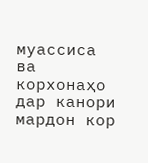муассиса ва корхонаҳо дар канори мардон кор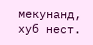мекунанд, хуб нест.